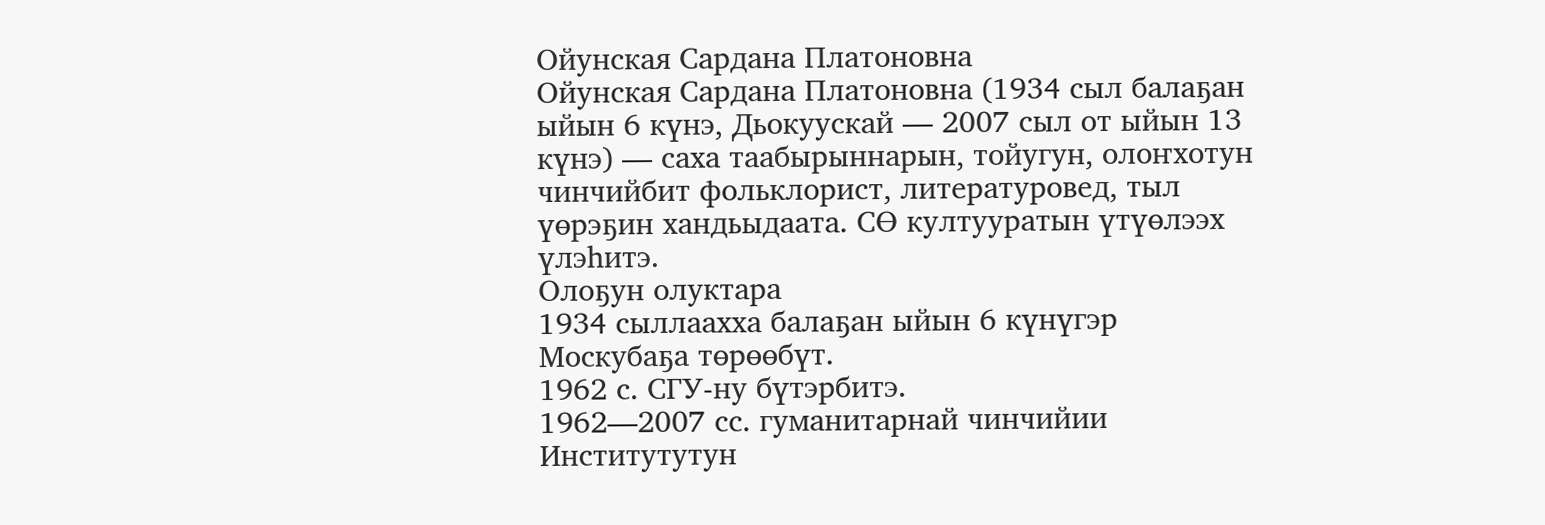Ойунская Сардана Платоновна
Ойунская Сардана Платоновна (1934 сыл балаҕан ыйын 6 күнэ, Дьокуускай — 2007 сыл от ыйын 13 күнэ) — саха таабырыннарын, тойугун, олоҥхотун чинчийбит фольклорист, литературовед, тыл үөрэҕин хандьыдаата. СӨ култууратын үтүөлээх үлэһитэ.
Олоҕун олуктара
1934 сыллаахха балаҕан ыйын 6 күнүгэр Москубаҕа төрөөбүт.
1962 с. СГУ-ну бүтэрбитэ.
1962—2007 сс. гуманитарнай чинчийии Институтутун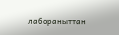лабораныттан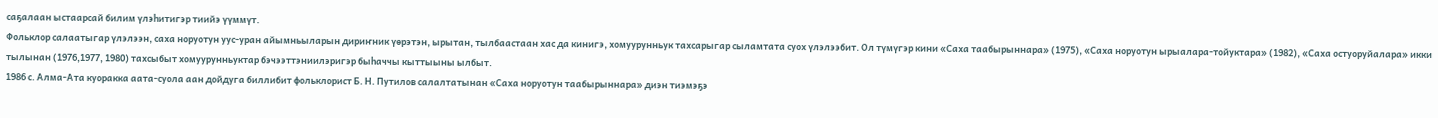саҕалаан ыстаарсай билим үлэһитигэр тиийэ үүммүт.
Фольклор салаатыгар үлэлээн, саха норуотун уус-уран айымньыларын дириҥник үөрэтэн, ырытан, тылбаастаан хас да кинигэ, хомуурунньук тахсарыгар сыламтата суох үлэлээбит. Ол түмүгэр кини «Саха таабырыннара» (1975), «Саха норуотун ырыалара-тойуктара» (1982), «Саха остуоруйалара» икки тылынан (1976,1977, 1980) тахсыбыт хомуурунньуктар бэчээттэниилэригэр быһаччы кыттыыны ылбыт.
1986 с. Алма-Ата куоракка аата-суола аан дойдуга биллибит фольклорист Б. Н. Путилов салалтатынан «Саха норуотун таабырыннара» диэн тиэмэҕэ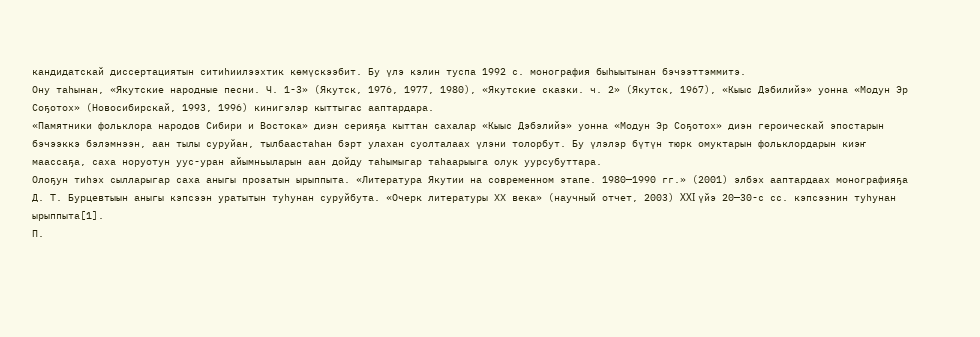кандидатскай диссертациятын ситиһиилээхтик көмүскээбит. Бу үлэ кэлин туспа 1992 с. монография быһыытынан бэчээттэммитэ.
Ону таһынан, «Якутские народные песни. Ч. 1-3» (Якутск, 1976, 1977, 1980), «Якутские сказки. ч. 2» (Якутск, 1967), «Кыыс Дэбилийэ» уонна «Модун Эр Соҕотох» (Новосибирскай, 1993, 1996) кинигэлэр кыттыгас ааптардара.
«Памятники фольклора народов Сибири и Востока» диэн серияҕа кыттан сахалар «Кыыс Дэбэлийэ» уонна «Модун Эр Соҕотох» диэн героическай эпостарын бэчээккэ бэлэмнээн, аан тылы суруйан, тылбаастаһан бэрт улахан суолталаах үлэни толорбут. Бу үлэлэр бүтүн тюрк омуктарын фольклордарын киэҥ маассаҕа, саха норуотун уус-уран айымньыларын аан дойду таһымыгар таһаарыыга олук уурсубуттара.
Олоҕун тиһэх сылларыгар саха аныгы прозатын ырыппыта. «Литература Якутии на современном этапе. 1980—1990 гг.» (2001) элбэх ааптардаах монографияҕа Д. Т. Бурцевтыын аныгы кэпсээн уратытын туһунан суруйбута. «Очерк литературы ХХ века» (научный отчет, 2003) XXI үйэ 20—30-с сс. кэпсээнин туһунан ырыппыта[1].
П.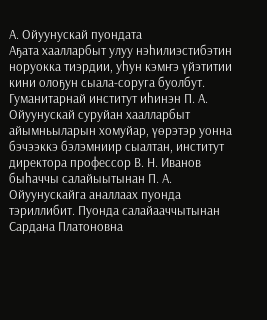А. Ойуунускай пуондата
Аҕата хаалларбыт улуу нэһилиэстибэтин норуокка тиэрдии, уһун кэмҥэ үйэтитии кини олоҕун сыала-соруга буолбут.
Гуманитарнай институт иһинэн П. А. Ойуунускай суруйан хаалларбыт айымньыларын хомуйар, үөрэтэр уонна бэчээккэ бэлэмниир сыалтан, институт директора профессор В. Н. Иванов быһаччы салайыытынан П. А. Ойуунускайга аналлаах пуонда тэриллибит. Пуонда салайааччытынан Сардана Платоновна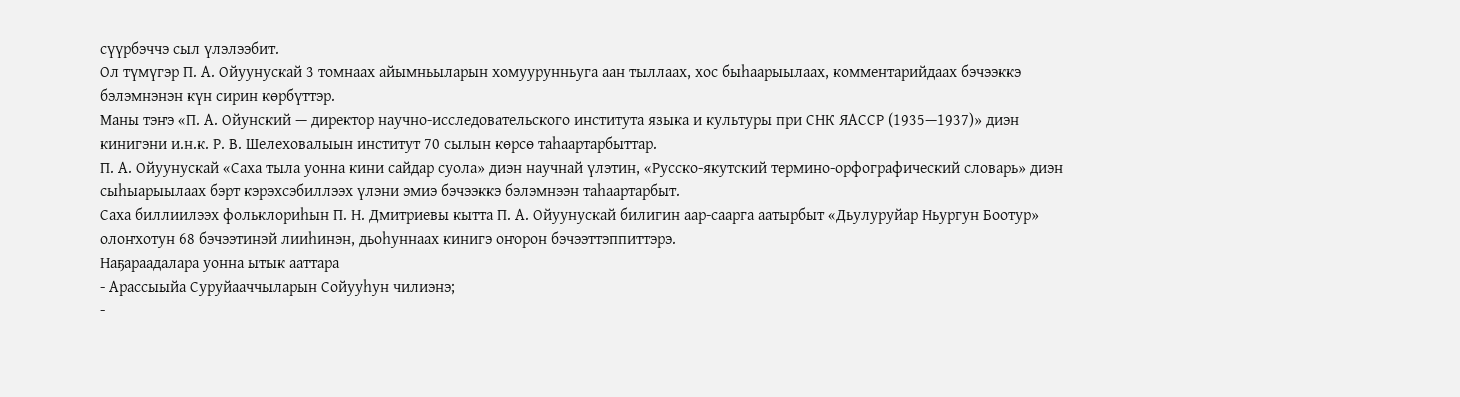сүүрбэччэ сыл үлэлээбит.
Ол түмүгэр П. А. Ойуунускай 3 томнаах айымньыларын хомуурунньуга аан тыллаах, хос быһаарыылаах, комментарийдаах бэчээккэ бэлэмнэнэн күн сирин көрбүттэр.
Маны тэҥэ «П. А. Ойунский — директор научно-исследовательского института языка и культуры при СНК ЯАССР (1935—1937)» диэн кинигэни и.н.к. Р. В. Шелеховалыын институт 70 сылын көрсө таһаартарбыттар.
П. А. Ойуунускай «Саха тыла уонна кини сайдар суола» диэн научнай үлэтин, «Русско-якутский термино-орфографический словарь» диэн сыһыарыылаах бэрт кэрэхсэбиллээх үлэни эмиэ бэчээккэ бэлэмнээн таһаартарбыт.
Саха биллиилээх фольклориһын П. Н. Дмитриевы кытта П. А. Ойуунускай билигин аар-саарга аатырбыт «Дьулуруйар Ньургун Боотур» олоҥхотун 68 бэчээтинэй лииһинэн, дьоһуннаах кинигэ оҥорон бэчээттэппиттэрэ.
Наҕараадалара уонна ытык ааттара
- Арассыыйа Суруйааччыларын Сойууһун чилиэнэ;
-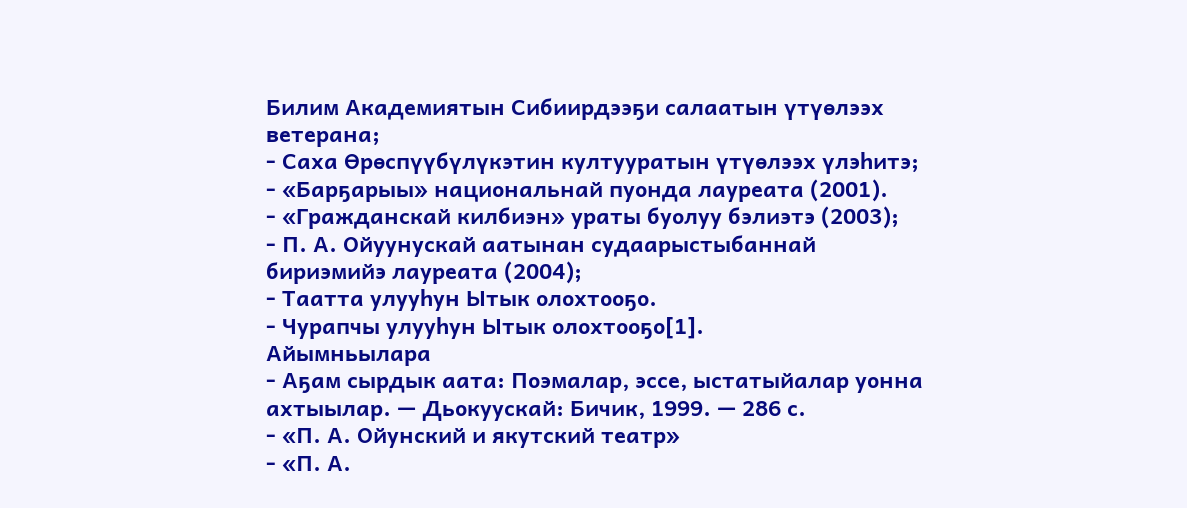Билим Академиятын Сибиирдээҕи салаатын үтүөлээх ветерана;
- Саха Өрөспүүбүлүкэтин култууратын үтүөлээх үлэһитэ;
- «Барҕарыы» национальнай пуонда лауреата (2001).
- «Гражданскай килбиэн» ураты буолуу бэлиэтэ (2003);
- П. А. Ойуунускай аатынан судаарыстыбаннай бириэмийэ лауреата (2004);
- Таатта улууһун Ытык олохтооҕо.
- Чурапчы улууһун Ытык олохтооҕо[1].
Айымньылара
- Аҕам сырдык аата: Поэмалар, эссе, ыстатыйалар уонна ахтыылар. — Дьокуускай: Бичик, 1999. — 286 с.
- «П. А. Ойунский и якутский театр»
- «П. А.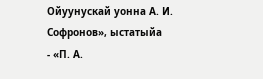Ойуунускай уонна А. И. Софронов», ыстатыйа
- «П. А.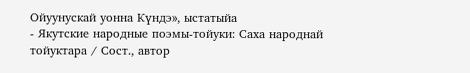Ойуунускай уонна Күндэ», ыстатыйа
- Якутские народные поэмы-тойуки: Саха народнай тойуктара / Сост., автор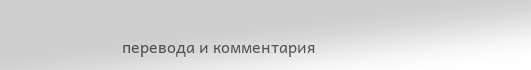перевода и комментария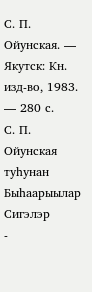С. П. Ойунская. — Якутск: Кн. изд-во, 1983. — 280 с.
С. П. Ойунская туһунан
Быһаарыылар
Сигэлэр
-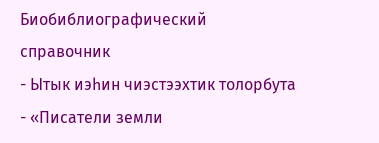Биобиблиографический справочник
- Ытык иэһин чиэстээхтик толорбута
- «Писатели земли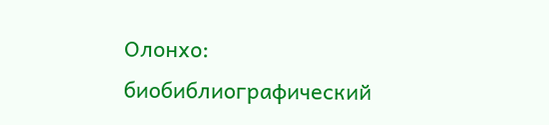Олонхо: биобиблиографический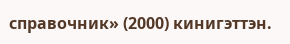справочник» (2000) кинигэттэн.